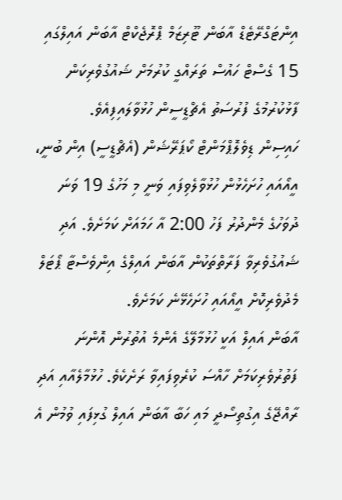އިންޓަގްރޭޓެޑް އާބަން ޓޫރިޒަމް ޕްރޮޖެކްޓް އާބަން އައިލްގައި 15 ގެސްޓް ހައުސް ތަރައްގީ ކުރުމަށް ޝައުގުވެރިކަން ފާޅުކުރުމުގެ ފުރުސަތު އެޗްޑީސީން ހުޅުވާލައިފިއެވެ.
ހައިސިން ޑިވެލޮޕްމަންޓް ކޯޕަރޭޝަން (އެޗްޑީސީ) އިން ބުނީ، އީއޯއައި ހުށަހެޅުން ހުޅުވާލެވިފައި ވަނީ މި މަހުގެ 19 ވަނަ ދުވަހުގެ މެންދުރު ފަހު 2:00 އާ ހަމައަށް ކަމަށެވެ. އަދި ޝައުގުވެރިވާ ފަރާތްތަކުން އާބަން އައިލްގެ އިންވެސްޓާ ޕޯޓަލް މެދުވެރިކޮށް އީއޯއައި ހުށަހެޅޭނެ ކަމަށެވެ.
އާބަން އައިލް އަކީ ހުޅުމާލޭގެ އެންމެ އުތުރުން އޮންނަ ފަތުރުވެރިކަމަށް ހާއްސަ ކުރެވިފައިވާ ރަށެކެވެ. ހުޅުމާލެއާއި އަދި ރާއްޖޭގެ އިގުތިސޯދީ މައި ހަބާ އާބަން އައިލް ގުޅިފައި ވުމުން އެ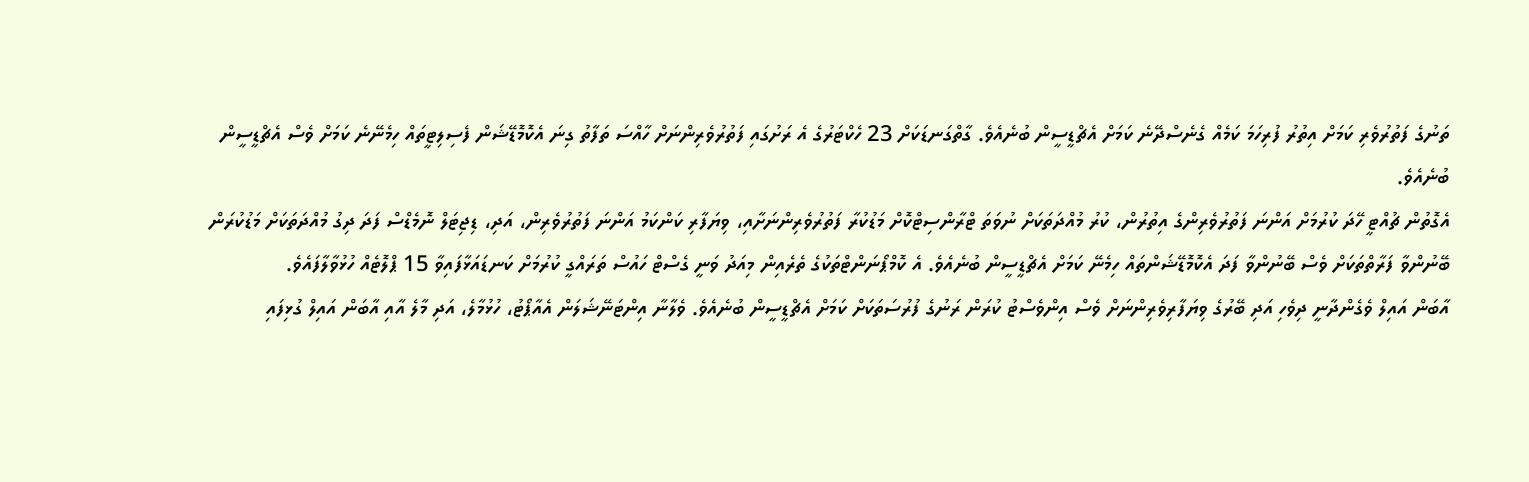ތަނުގެ ފަތުރުވެރި ކަމަށް އިތުރު ފުރިހަމަ ކަމެއް ގެނެސްދޭނެ ކަމަށް އެޗްޑީސީން ބުނެއެވެ. ގާތްގަނޑަކަށް 23 ހެކްޓަރުގެ އެ ރަށުގައި ފަތުރުވެރިންނަށް ހާއްސަ ތަފާތު ގިނަ އެކޮމޮޑޭޝަން ފެސިލިޓީތައް ހިމެނޭނެ ކަމަށް ވެސް އެޗްޑީސީން ބުނެއެވެ.
އެގޮތުން ޗުއްޓީ ހޭދަ ކުރުމަށް އަންނަ ފަތުރުވެރިންގެ އިތުރުން، ކުރު މުއްދަތަކަށް ނުވަތަ ޓްރާންސިޓްކޮށް މަޑުކުރާ ފަތުރުވެރިންނަށާއި، ވިޔަފާރި ކަންކަމު އަންނަ ފަތުރުވެރިން، އަދި، ޑިޖިޓަލް ނޮމެޑްސް ފަދަ ދިގު މުއްދަތަކަށް މަޑުކުރަން ބޭނުންވާ ފަރާތްތަކަށް ވެސް ބޭނުންވާ ފަދަ އެކޮމޮޑޭޝަންތައް ހިމެނޭ ކަމަށް އެޗްޑީސީން ބުނެއެވެ. އެ ކޮމްޕޯނަންޓްތަކުގެ ތެރެއިން މިއަދު ވަނީ ގެސްޓް ހައުސް ތަރައްގީ ކުރުމަށް ކަނޑައަޅާފައިވާ 15 ޕްލޮޓެއް ހުޅުވާލާފައެވެ.
އާބަން އައިލް ވެގެންދާނީ ދިވެހި އަދި ބޭރުގެ ވިޔަފާރިވެރިންނަށް ވެސް އިންވެސްޓު ކުރަން ރަނުގެ ފުރުސަތަކަށް ކަމަށް އެޗްޑީސީން ބުނެއެވެ. ވެލާނާ އިންޓަނޭޝަލަން އެއާޕޯޓު، ހުޅުމާލެ، އަދި މާލެ އާއި އާބަން އައިލް ގުޅިފައި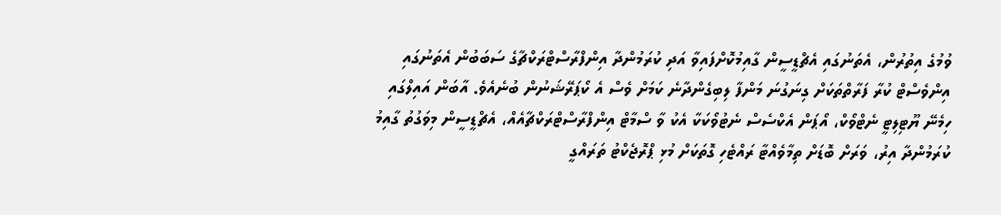ވުމުގެ އިތުރުން، އެތަނުގައި އެޗްޑީސީން ގާއިމުކޮށްފައިވާ އަދި ކުރަމުންދާ އިންފްރާސްޓްރަކްޗާގެ ސަބަބުން އެތަނުގައި އިންވެސްޓް ކުރާ ފަރާތްތަކަށް ގިނަގުނަ މަންފާ ލިބިގެންދާނެ ކަމަށް ވެސް އެ ކޯޕަރޭޝަނުން ބުނެއެވެ. އާބަން އައިލްގައި ހިމެނޭ ޔޫޓިލިޓީ ނެޓްވޯކް، އޯޕަން އެކްސެސް ނެޓުވޯކަކާ އެކު ވާ ސްމާޓް އިންފްރާސްޓްރަކްޗާއެއް، އެޗްޑީސީން މިވަގުތު ގާއިމު ކުރަމުންދާ އިރު، ވަރަށް ބޮޑަށް ތިމާވެއްޓާ ރައްޓެހި ގޮތަކަށް މުޅި ޕްރޮޖެކްޓު ތަރައްގީ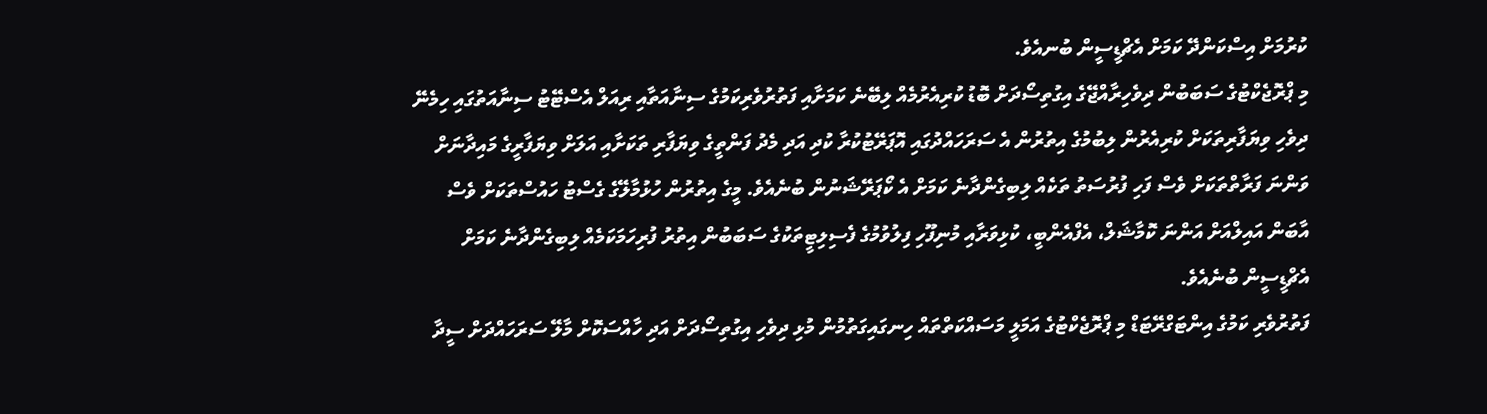ކުރުމަށް އިސްކަންދޭ ކަމަށް އެޗްޑީސީން ބުނއެވެ.
މި ޕްރޮޖެކްޓުގެ ސަބަބުން ދިވެހިރާއްޖޭގެ އިގުތިސޯދަށް ބޮޑު ކުރިއެރުމެއް ލިބޭނެ ކަމަށާއި ފަތުރުވެރިކަމުގެ ސިނާއަތާއި ރިއަލް އެސްޓޭޓު ސިނާއަތުގައި ހިމެނޭ ދިވެހި ވިޔަފާރިތަކަށް ކުރިއެރުން ލިބުމުގެ އިތުރުން އެ ސަރަހައްދުގައި އޮޕަރޭޓުކުރާ ކުދި އަދި މެދު ފަންތީގެ ވިޔަފާރި ތަކަށާއި އަލަށް ވިޔަފާރީގެ މައިދާނަށް ވަންނަ ފަރާތްތަކަށް ވެސް ފަހި ފުރުސަތު ތަކެއް ލިބިގެންދާނެ ކަމަށް އެ ކޯޕަރޭޝަނުން ބުނެއެވެ. މީގެ އިތުރުން ހުޅުމާލޭގެ ގެސްޓު ހައުސްތަކަށް ވެސް އާބަން އައިލްއަށް އަންނަ ކޮމާޝަލް، އެފްއެންބީ، ކުޅިވަރާއި މުނިފޫހި ފިލުވުމުގެ ފެސިލިޓީތަކުގެ ސަބަބުން އިތުރު ފުރިހަމަކަމެއް ލިބިގެންދާނެ ކަމަށް އެޗްޑީސީން ބުނެއެވެ.
ފަތުރުވެރި ކަމުގެ އިންޓަގްރޭޓަޑް މި ޕްރޮޖެކްޓުގެ އަމަލީ މަސައްކަތްތައް ހިނގައިގަތުމުން މުޅި ދިވެހި އިގުތިސޯދަށް އަދި ހާއްސަކޮށް މާލޭ ސަރަހައްދަށް ސީދާ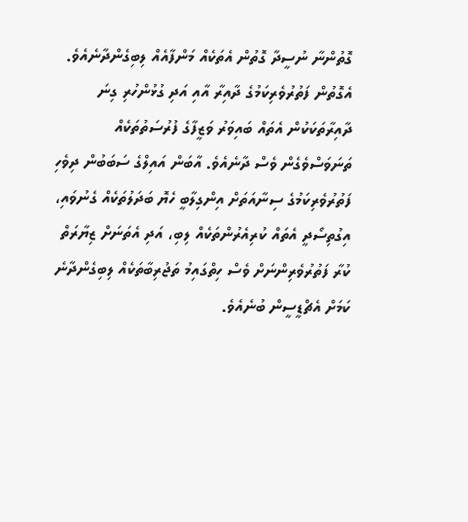ގޮތުންނާ ނުސީދާ ގޮތުން އެތަކެއް މަންފާއެއް ލިބިގެންދާނެއެވެ. އެގޮތުން ފަތުރުވެރިކަމުގެ ދާއިރާ އާއި އަދި ގުޅުންހުރި ގިނަ ދާއިރާތަކަކުން އެތައް ބައިވަރު ވަޒީފާގެ ފުރުސަތުތަކެއް ތަނަވަސްވެގެން ވެސް ދާނެއެވެ. އާބަން އައިލްގެ ސަބަބުން ދިވެހި ފަތުރުވެރިކަމުގެ ސިނާއަތަށް އިންގިލާބީ ހެޔޮ ބަދަލުތަކެއް ގެނުވައި، އިގުތިސޯދީ އެތައް ކުރިއެރުންތަކެއް ލިބި، އަދި އެތަނަށް ޒިޔާރަތް ކުރާ ފަތުރުވެރިންނަށް ވެސް ހިތްގައިމު ތަޖުރިބާތަކެއް ލިބިގެންދާނެ ކަމަށް އެޗްޑީސީން ބުނެއެވެ.